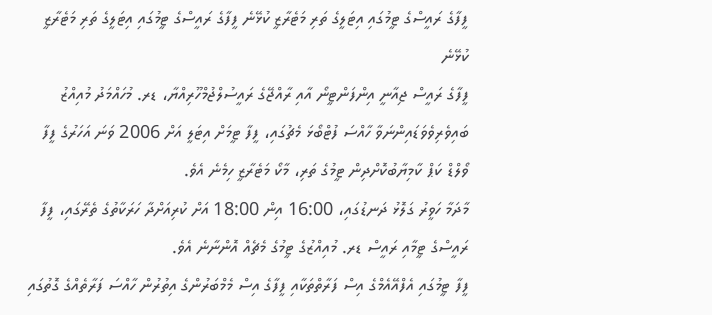ފީފާގެ ރައީސްގެ ޓީމުގައި އިޓަލީގެ ތަރި މަޓެރާޒީ ކުޅޭނެ ފީފާގެ ރައީސްގެ ޓީމުގައި އިޓަލީގެ ތަރި މަޓެރާޒީ ކުޅޭނެ
ފީފާގެ ރައީސް ޖިއާނީ އިންފަންޓީނޯ އާއި ރާއްޖޭގެ ރައީސުލްޖުމްހޫރިއްޔާ، ޑރ. މުހައްމަދު މުއިއްޒު ބައިވެރިވެވަޑައިންނަވާ ހާއްސަ ފުޓްބޯޅަ މެޗުގައި، ފީފާ ޓީމަށް އިޓަލީ އަށް 2006 ވަނަ އަހަރުގެ ފީފާ ވޯލްޑް ކަޕް ކާމިޔާބުކޮށްދިން ޓީމުގެ ތަރި، މާކޯ މަޓެރާޒީ ހިމެނެ އެވެ.
މާދަމާ ހަވީރު ގަލޮޅު ދަނޑުގައި، 16:00 އިން 18:00 އަށް ކުރިއަށްދާ ހަރަކާތުގެ ތެރޭގައި، ފީފާ ރައީސްގެ ޓީމާއި ރައީސް ޑރ. މުއިއްޒުގެ ޓީމުގެ މެޗެއް އޮންނާނެ އެވެ.
ފީފާ ޓީމުގައި އެފްއޭއެމްގެ އިސް ފަރާތްތަކާއި ފީފާގެ އިސް މެމްބަރުންގެ އިތުރުން ހާއްސަ ފަރާތެއްގެ ގޮތުގައި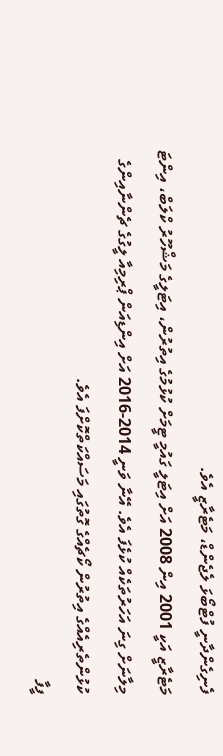ފެނިގެންދާނީ ފުޓްބޯޅަ ލެޖެންޑް، މަޓެރާޒީ އެވެ.
މަޓެރާޒީ އަކީ 2001 އިން 2008 އަށް އިޓަލީ ގައުމީ ޓީމަށް ކުޅުމުގެ އިތުރުން، އިޓަލީގެ މަޝްހޫރު ކްލަބް، އިންޓަ މިލާނަށް ގިނަ އަހަރުތަކެއް ކުޅެފަ އެވެ. އޭނާ ވަނީ 2014-2016 އަށް އިންޑިއަން ޕްރިމިއާ ލީގުގެ ޗެންނާއިންގެ ކުޅުންތެރިއެއްގެ އިތުރުން ކޯޗެއްގެ ގޮތުގައި މަސައްކަތްކޮށްފަ އެވެ.
ފީފާ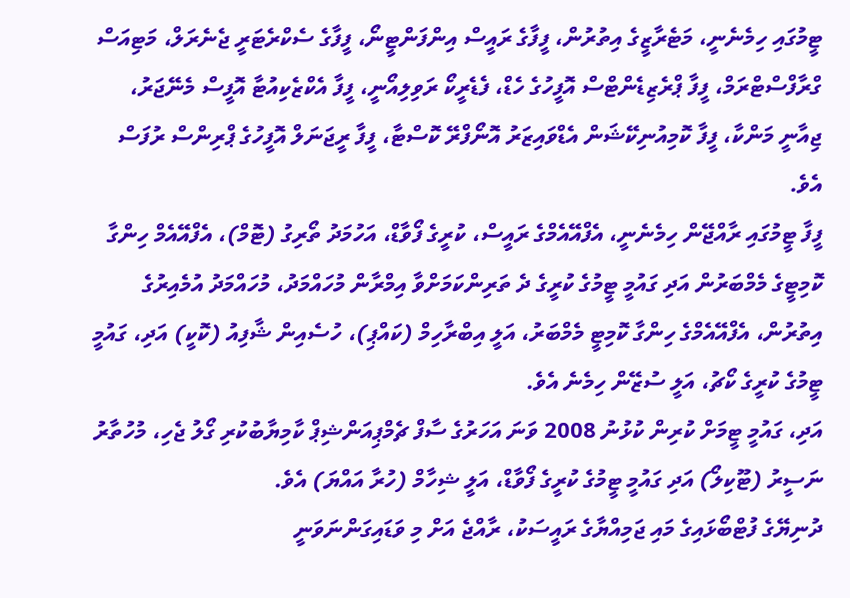ޓީމުގައި ހިމެނެނީ، މަޓެރާޒީގެ އިތުރުން، ފީފާގެ ރައީސް އިންފަންޓީނޯ، ފީފާގެ ސެކްރެޓަރީ ޖެނެރަލް، މަޓިއަސް ގްރާފްސްޓްރަމް، ފީފާ ޕްރެޒިޑެންޓްސް އޮފީހުގެ ހެޑް، ފެޑެރީކޯ ރަވިލިއޯނީ، ފީފާ އެކްޒެކިއުޓާ އޮފީސް މެނޭޖަރު، ޖިއާނީ މަންކާ، ފީފާ ކޮމިއުނިކޭޝަން އެޑްވައިޒަރު އޮނޯފްރޭ ކޮސްޓާ، ފީފާ ރީޖަނަލް އޮފީހުގެ ޕްރިންސް ރުފަސް އެވެ.
ފީފާ ޓީމުގައި ރާއްޖޭން ހިމެނެނީ، އެފްއޭއެމްގެ ރައީސް، ކުރީގެ ފޯވާޑް، އަހުމަދު ތޯރިގު (ޓޮމް)، އެފްއޭއެމް ހިންގާ ކޮމިޓީގެ މެމްބަރުން އަދި ގައުމީ ޓީމުގެ ކުރީގެ ދެ ތަރިންކަމަށްވާ އިމްރާން މުހައްމަދު، މުހައްމަދު އުމެއިރުގެ އިތުރުން، އެފްއޭއެމްގެ ހިންގާ ކޮމިޓީ މެމްބަރު، އަލީ އިބްރާހިމް (ކައްޕި)، ހުސެއިން ޝާފިއު (ކޮކީ) އަދި، ގައުމީ ޓީމުގެ ކުރީގެ ކޯޗު، އަލީ ސުޒޭން ހިމެނެ އެވެ.
އަދި، ގައުމީ ޓީމަށް ކުރިން ކުޅުނު 2008 ވަނަ އަހަރުގެ ސާފް ޗެމްޕިއަންޝިޕް ކާމިޔާބުކުރި ގޯލު ޖެހި، މުހުތާރު ނަސީރު (ޓޫކިލޯ) އަދި ގައުމީ ޓީމުގެ ކުރީގެ ފޯވާޑް، އަލީ ޝިހާމް (ހުރާ އައްޔަ) އެވެ.
ދުނިޔޭގެ ފުޓްބޯޅައިގެ މައި ޖަމިއްޔާގެ ރައީސަކު، ރާއްޖެ އަށް މި ވަޑައިގަންނަވަނީ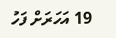19 އަހަރަށް ފަހު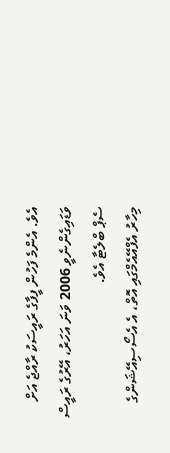އެވެ. އެންމެ ފަހުން ފީފާގެ ރައީސަކު ރާއްޖެ އަށް ވަޑައިގެންނެވީ 2006 ވަނަ އަހަރު، އޭރުގެ ރައީސް ސެޕް ބްލެޓާ އެވެ.
މިހާރު އެފްއޭއެމްގައި އޮތް، އެ އެސޯސިއޭޝަންގެ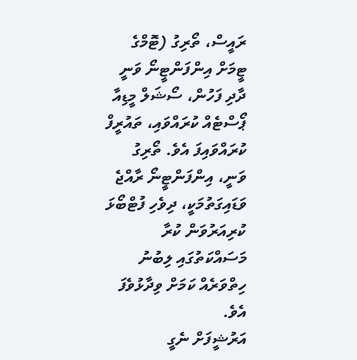ރައީސް، ތޯރިގު (ޓޮމްގެ ޓީމަށް އިންފަންޓީނޯ ވަނީ ދާދި ފަހުން، ސޯޝަލް މީޑިއާ ޕޯސްޓެއް ކުރައްވައި، ތައުރީފް ކުރައްވައިފަ އެވެ. ތޯރިގު ވަނީ، އިންފަންޓީނޯ ރާއްޖެ ވަޑައިގަތުމަކީ، ދިވެހި ފުޓްބޯޅަ ކުރިއަރުވަން ކުރާ މަސައްކަތުގައި ލިބުނު ހިތްވަރެއް ކަމަށް ވިދާޅުވެފަ އެވެ.
އަރުޝީފަށް ނެގީ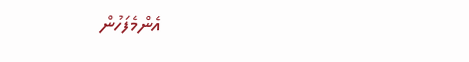އެންމެފަހުން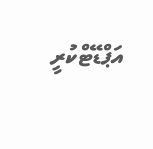އަޕްޑޭޓްކުރީ